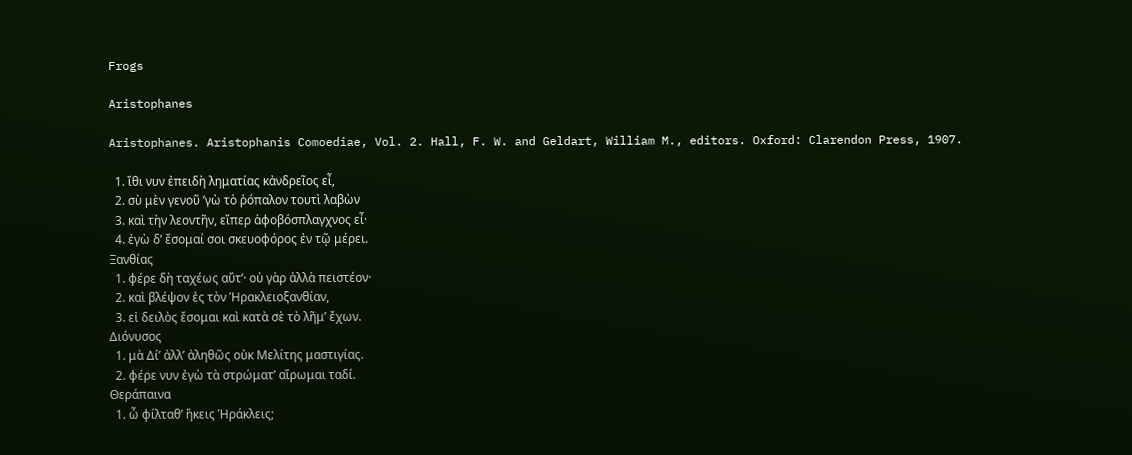Frogs

Aristophanes

Aristophanes. Aristophanis Comoediae, Vol. 2. Hall, F. W. and Geldart, William M., editors. Oxford: Clarendon Press, 1907.

  1. ἴθι νυν ἐπειδὴ ληματίας κἀνδρεῖος εἶ,
  2. σὺ μὲν γενοῦ ʼγὼ τὸ ῥόπαλον τουτὶ λαβὼν
  3. καὶ τὴν λεοντῆν, εἴπερ ἀφοβόσπλαγχνος εἶ·
  4. ἐγὼ δʼ ἔσομαί σοι σκευοφόρος ἐν τῷ μέρει.
Ξανθίας
  1. φέρε δὴ ταχέως αὔτʼ· οὐ γὰρ ἀλλὰ πειστέον·
  2. καὶ βλέψον ἐς τὸν Ἡρακλειοξανθίαν,
  3. εἰ δειλὸς ἔσομαι καὶ κατὰ σὲ τὸ λῆμʼ ἔχων.
Διόνυσος
  1. μὰ Δίʼ ἀλλʼ ἀληθῶς οὑκ Μελίτης μαστιγίας.
  2. φέρε νυν ἐγὼ τὰ στρώματʼ αἴρωμαι ταδί.
Θεράπαινα
  1. ὦ φίλταθʼ ἥκεις Ἡράκλεις;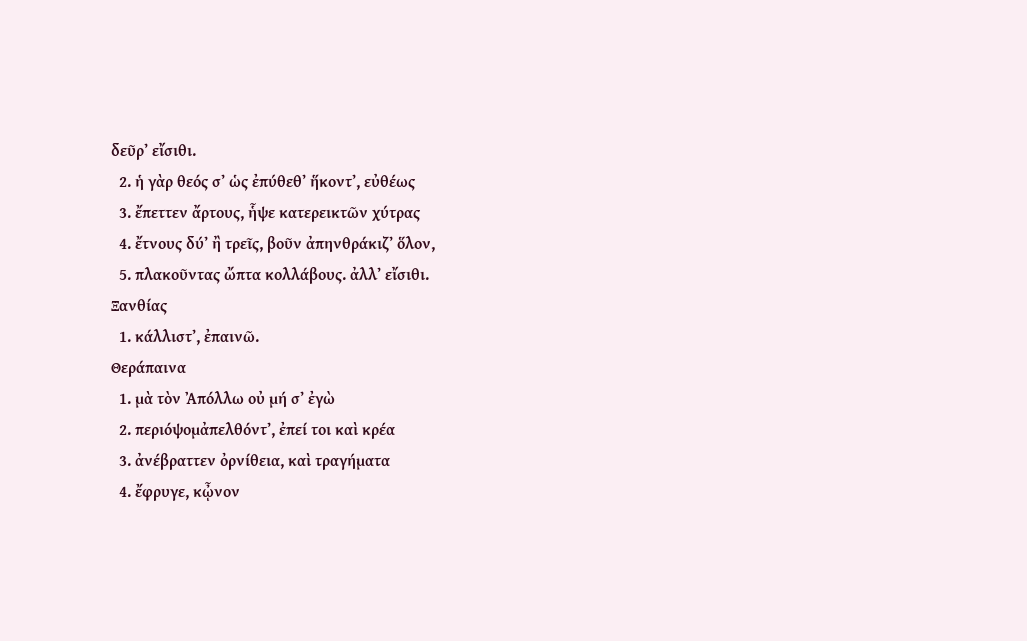δεῦρʼ εἴσιθι.
  2. ἡ γὰρ θεός σʼ ὡς ἐπύθεθʼ ἥκοντʼ, εὐθέως
  3. ἔπεττεν ἄρτους, ἧψε κατερεικτῶν χύτρας
  4. ἔτνους δύʼ ἢ τρεῖς, βοῦν ἀπηνθράκιζʼ ὅλον,
  5. πλακοῦντας ὤπτα κολλάβους. ἀλλʼ εἴσιθι.
Ξανθίας
  1. κάλλιστʼ, ἐπαινῶ.
Θεράπαινα
  1. μὰ τὸν Ἀπόλλω οὐ μή σʼ ἐγὼ
  2. περιόψομἀπελθόντʼ, ἐπεί τοι καὶ κρέα
  3. ἀνέβραττεν ὀρνίθεια, καὶ τραγήματα
  4. ἔφρυγε, κᾦνον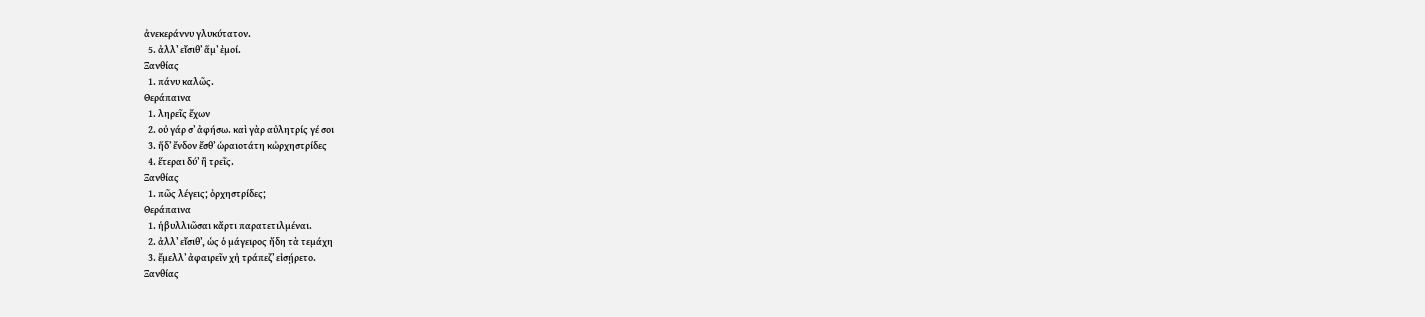ἀνεκεράννυ γλυκύτατον.
  5. ἀλλʼ εἴσιθʼ ἅμʼ ἐμοί.
Ξανθίας
  1. πάνυ καλῶς.
Θεράπαινα
  1. ληρεῖς ἔχων
  2. οὐ γάρ σʼ ἀφήσω. καὶ γὰρ αὐλητρίς γέ σοι
  3. ἥδʼ ἔνδον ἔσθʼ ὡραιοτάτη κὠρχηστρίδες
  4. ἕτεραι δύʼ ἢ τρεῖς.
Ξανθίας
  1. πῶς λέγεις; ὀρχηστρίδες;
Θεράπαινα
  1. ἡβυλλιῶσαι κἄρτι παρατετιλμέναι.
  2. ἀλλʼ εἴσιθʼ, ὡς ὁ μάγειρος ἤδη τὰ τεμάχη
  3. ἔμελλʼ ἀφαιρεῖν χἠ τράπεζʼ εἰσῄρετο.
Ξανθίας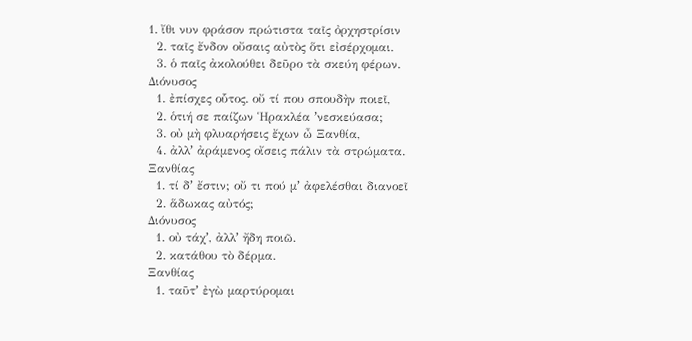1. ἴθι νυν φράσον πρώτιστα ταῖς ὀρχηστρίσιν
  2. ταῖς ἔνδον οὔσαις αὐτὸς ὅτι εἰσέρχομαι.
  3. ὁ παῖς ἀκολούθει δεῦρο τὰ σκεύη φέρων.
Διόνυσος
  1. ἐπίσχες οὗτος. οὔ τί που σπουδὴν ποιεῖ,
  2. ὁτιή σε παίζων Ἡρακλέα ʼνεσκεύασα;
  3. οὐ μὴ φλυαρήσεις ἔχων ὦ Ξανθία,
  4. ἀλλʼ ἀράμενος οἴσεις πάλιν τὰ στρώματα.
Ξανθίας
  1. τί δʼ ἔστιν; οὔ τι πού μʼ ἀφελέσθαι διανοεῖ
  2. ἅδωκας αὐτός;
Διόνυσος
  1. οὐ τάχʼ, ἀλλʼ ἤδη ποιῶ.
  2. κατάθου τὸ δέρμα.
Ξανθίας
  1. ταῦτʼ ἐγὼ μαρτύρομαι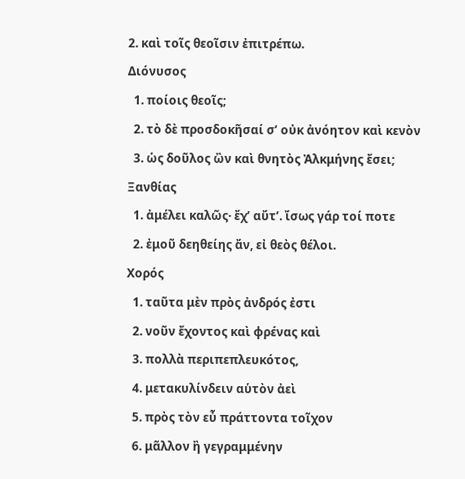2. καὶ τοῖς θεοῖσιν ἐπιτρέπω.
Διόνυσος
  1. ποίοις θεοῖς;
  2. τὸ δὲ προσδοκῆσαί σʼ οὐκ ἀνόητον καὶ κενὸν
  3. ὡς δοῦλος ὢν καὶ θνητὸς Ἀλκμήνης ἔσει;
Ξανθίας
  1. ἀμέλει καλῶς· ἔχʼ αὔτʼ. ἴσως γάρ τοί ποτε
  2. ἐμοῦ δεηθείης ἄν, εἰ θεὸς θέλοι.
Χορός
  1. ταῦτα μὲν πρὸς ἀνδρός ἐστι
  2. νοῦν ἔχοντος καὶ φρένας καὶ
  3. πολλὰ περιπεπλευκότος,
  4. μετακυλίνδειν αὑτὸν ἀεὶ
  5. πρὸς τὸν εὖ πράττοντα τοῖχον
  6. μᾶλλον ἢ γεγραμμένην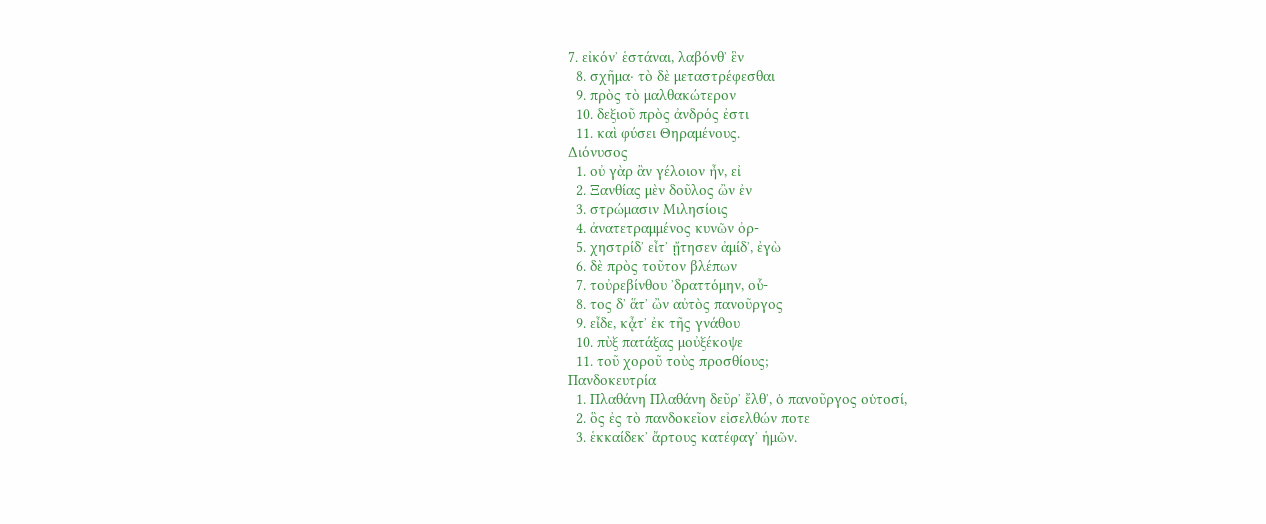7. εἰκόνʼ ἑστάναι, λαβόνθʼ ἓν
  8. σχῆμα· τὸ δὲ μεταστρέφεσθαι
  9. πρὸς τὸ μαλθακώτερον
  10. δεξιοῦ πρὸς ἀνδρός ἐστι
  11. καὶ φύσει Θηραμένους.
Διόνυσος
  1. οὐ γὰρ ἂν γέλοιον ἦν, εἰ
  2. Ξανθίας μὲν δοῦλος ὢν ἐν
  3. στρώμασιν Μιλησίοις
  4. ἀνατετραμμένος κυνῶν ὀρ-
  5. χηστρίδʼ εἶτʼ ᾔτησεν ἀμίδʼ, ἐγὼ
  6. δὲ πρὸς τοῦτον βλέπων
  7. τοὐρεβίνθου ʼδραττόμην, οὗ-
  8. τος δʼ ἅτʼ ὢν αὐτὸς πανοῦργος
  9. εἶδε, κᾆτʼ ἐκ τῆς γνάθου
  10. πὺξ πατάξας μοὐξέκοψε
  11. τοῦ χοροῦ τοὺς προσθίους;
Πανδοκευτρία
  1. Πλαθάνη Πλαθάνη δεῦρʼ ἔλθʼ, ὁ πανοῦργος οὑτοσί,
  2. ὃς ἐς τὸ πανδοκεῖον εἰσελθών ποτε
  3. ἑκκαίδεκʼ ἄρτους κατέφαγʼ ἡμῶν.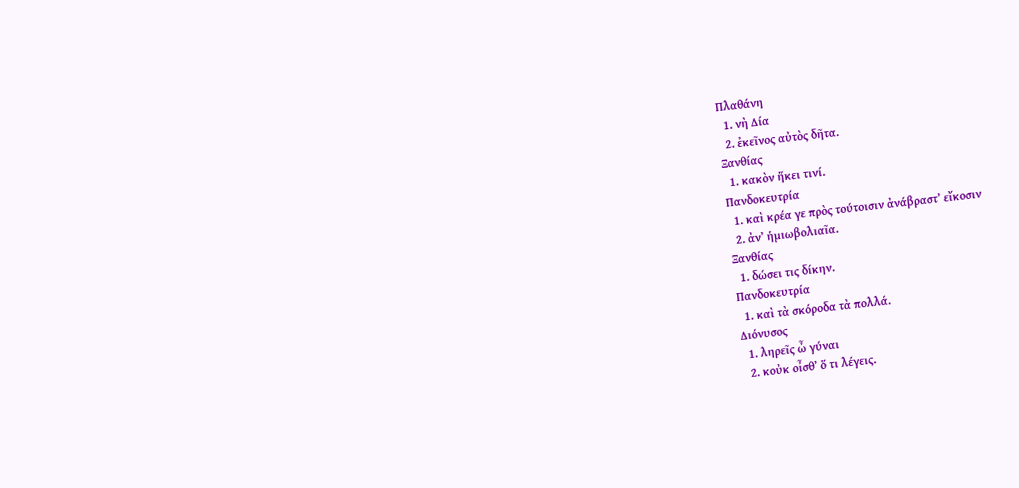Πλαθάνη
  1. νὴ Δία
  2. ἐκεῖνος αὐτὸς δῆτα.
Ξανθίας
  1. κακὸν ἥκει τινί.
Πανδοκευτρία
  1. καὶ κρέα γε πρὸς τούτοισιν ἀνάβραστʼ εἴκοσιν
  2. ἀνʼ ἡμιωβολιαῖα.
Ξανθίας
  1. δώσει τις δίκην.
Πανδοκευτρία
  1. καὶ τὰ σκόροδα τὰ πολλά.
Διόνυσος
  1. ληρεῖς ὦ γύναι
  2. κοὐκ οἶσθʼ ὅ τι λέγεις.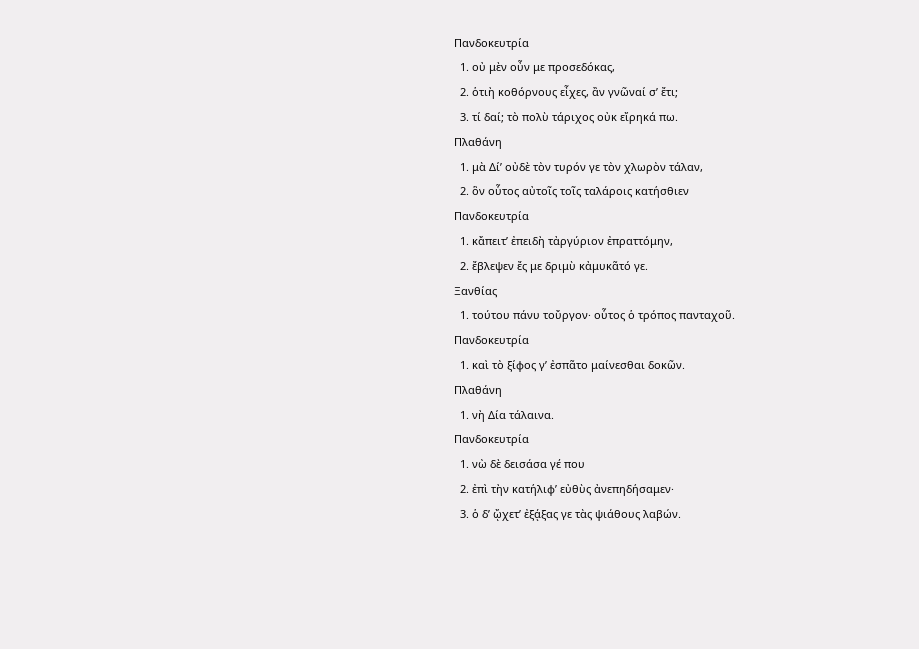Πανδοκευτρία
  1. οὐ μὲν οὖν με προσεδόκας,
  2. ὁτιὴ κοθόρνους εἶχες, ἂν γνῶναί σʼ ἔτι;
  3. τί δαί; τὸ πολὺ τάριχος οὐκ εἴρηκά πω.
Πλαθάνη
  1. μὰ Δίʼ οὐδὲ τὸν τυρόν γε τὸν χλωρὸν τάλαν,
  2. ὃν οὗτος αὐτοῖς τοῖς ταλάροις κατήσθιεν
Πανδοκευτρία
  1. κἄπειτʼ ἐπειδὴ τἀργύριον ἐπραττόμην,
  2. ἔβλεψεν ἔς με δριμὺ κἀμυκᾶτό γε.
Ξανθίας
  1. τούτου πάνυ τοὔργον· οὗτος ὁ τρόπος πανταχοῦ.
Πανδοκευτρία
  1. καὶ τὸ ξίφος γʼ ἐσπᾶτο μαίνεσθαι δοκῶν.
Πλαθάνη
  1. νὴ Δία τάλαινα.
Πανδοκευτρία
  1. νὼ δὲ δεισάσα γέ που
  2. ἐπὶ τὴν κατήλιφʼ εὐθὺς ἀνεπηδήσαμεν·
  3. ὁ δʼ ᾤχετʼ ἐξᾴξας γε τὰς ψιάθους λαβών.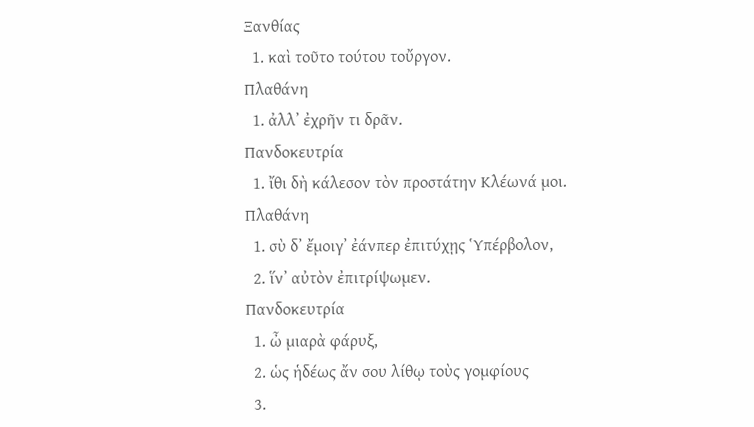Ξανθίας
  1. καὶ τοῦτο τούτου τοὔργον.
Πλαθάνη
  1. ἀλλʼ ἐχρῆν τι δρᾶν.
Πανδοκευτρία
  1. ἴθι δὴ κάλεσον τὸν προστάτην Κλέωνά μοι.
Πλαθάνη
  1. σὺ δʼ ἔμοιγʼ ἐάνπερ ἐπιτύχῃς Ὑπέρβολον,
  2. ἵνʼ αὐτὸν ἐπιτρίψωμεν.
Πανδοκευτρία
  1. ὦ μιαρὰ φάρυξ,
  2. ὡς ἡδέως ἄν σου λίθῳ τοὺς γομφίους
  3.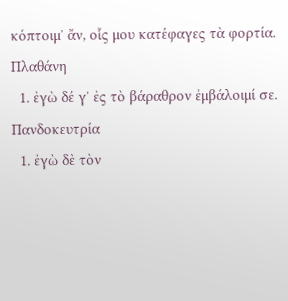κόπτοιμʼ ἄν, οἷς μου κατέφαγες τὰ φορτία.
Πλαθάνη
  1. ἐγὼ δέ γʼ ἐς τὸ βάραθρον ἐμβάλοιμί σε.
Πανδοκευτρία
  1. ἐγὼ δὲ τὸν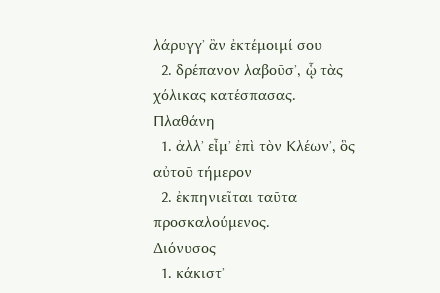λάρυγγʼ ἂν ἐκτέμοιμί σου
  2. δρέπανον λαβοῦσʼ, ᾧ τὰς χόλικας κατέσπασας.
Πλαθάνη
  1. ἀλλʼ εἶμʼ ἐπὶ τὸν Κλέωνʼ, ὃς αὐτοῦ τήμερον
  2. ἐκπηνιεῖται ταῦτα προσκαλούμενος.
Διόνυσος
  1. κάκιστʼ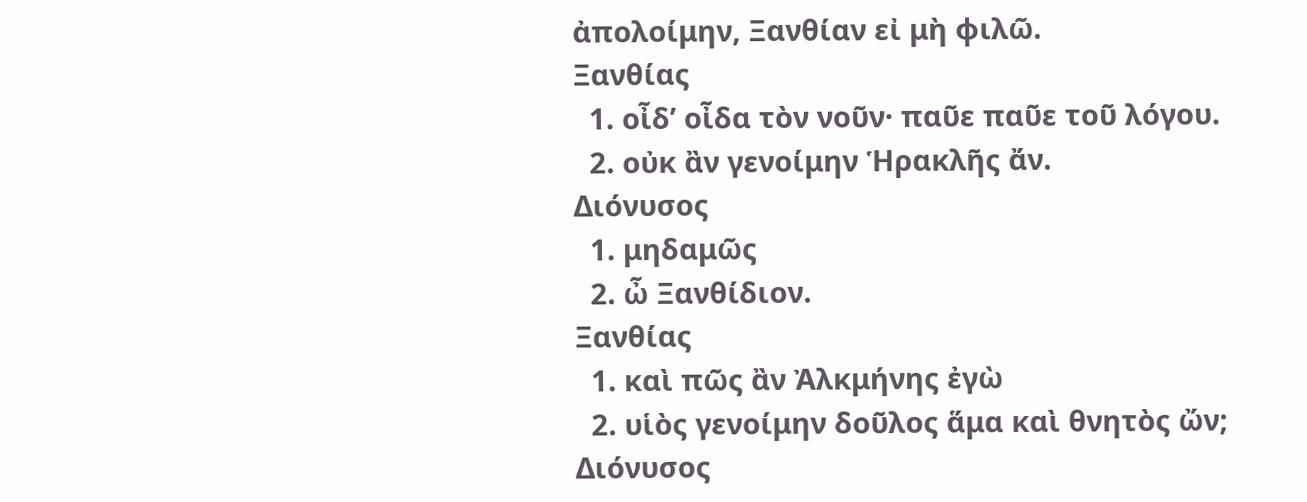ἀπολοίμην, Ξανθίαν εἰ μὴ φιλῶ.
Ξανθίας
  1. οἶδʼ οἶδα τὸν νοῦν· παῦε παῦε τοῦ λόγου.
  2. οὐκ ἂν γενοίμην Ἡρακλῆς ἄν.
Διόνυσος
  1. μηδαμῶς
  2. ὦ Ξανθίδιον.
Ξανθίας
  1. καὶ πῶς ἂν Ἀλκμήνης ἐγὼ
  2. υἱὸς γενοίμην δοῦλος ἅμα καὶ θνητὸς ὤν;
Διόνυσος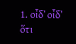1. οἶδʼ οἶδʼ ὅτι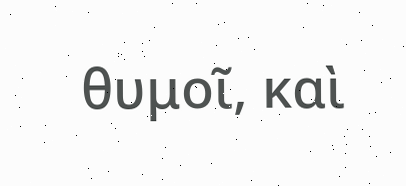θυμοῖ, καὶ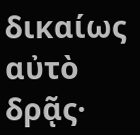δικαίως αὐτὸ δρᾷς·